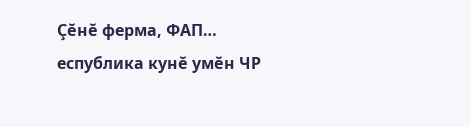Çĕнĕ ферма, ФАП…
еспублика кунĕ умĕн ЧР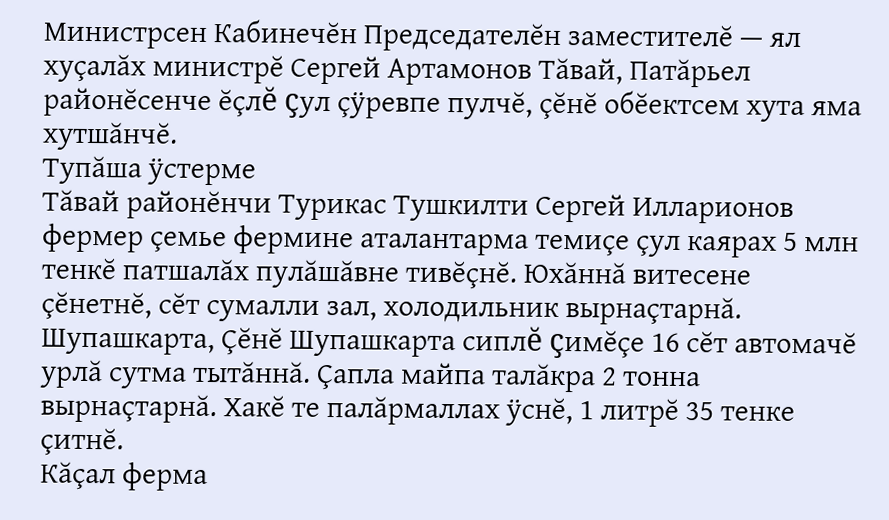Министрсен Кабинечĕн Председателĕн заместителĕ — ял хуçалăх министрĕ Сергей Артамонов Тăвай, Патăрьел районĕсенче ĕçлĕ çул çÿревпе пулчĕ, çĕнĕ обĕектсем хута яма хутшăнчĕ.
Тупăша ÿстерме
Тăвай районĕнчи Турикас Тушкилти Сергей Илларионов фермер çемье фермине аталантарма темиçе çул каярах 5 млн тенкĕ патшалăх пулăшăвне тивĕçнĕ. Юхăннă витесене çĕнетнĕ, сĕт сумалли зал, холодильник вырнаçтарнă. Шупашкарта, Çĕнĕ Шупашкарта сиплĕ çимĕçе 16 сĕт автомачĕ урлă сутма тытăннă. Çапла майпа талăкра 2 тонна вырнаçтарнă. Хакĕ те палăрмаллах ÿснĕ, 1 литрĕ 35 тенке çитнĕ.
Кăçал ферма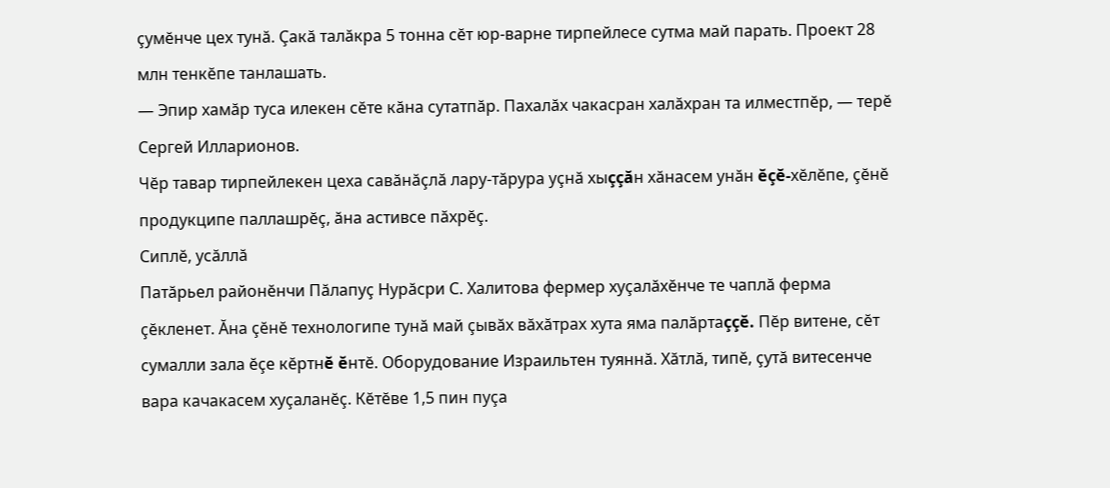çумĕнче цех тунă. Çакă талăкра 5 тонна сĕт юр-варне тирпейлесе сутма май парать. Проект 28 млн тенкĕпе танлашать.
— Эпир хамăр туса илекен сĕте кăна сутатпăр. Пахалăх чакасран халăхран та илместпĕр, — терĕ Сергей Илларионов.
Чĕр тавар тирпейлекен цеха савăнăçлă лару-тăрура уçнă хыççăн хăнасем унăн ĕçĕ-хĕлĕпе, çĕнĕ продукципе паллашрĕç, ăна астивсе пăхрĕç.
Сиплĕ, усăллă
Патăрьел районĕнчи Пăлапуç Нурăсри С. Халитова фермер хуçалăхĕнче те чаплă ферма çĕкленет. Ăна çĕнĕ технологипе тунă май çывăх вăхăтрах хута яма палăртаççĕ. Пĕр витене, сĕт сумалли зала ĕçе кĕртнĕ ĕнтĕ. Оборудование Израильтен туяннă. Хăтлă, типĕ, çутă витесенче вара качакасем хуçаланĕç. Кĕтĕве 1,5 пин пуçа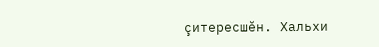çитересшĕн. Хальхи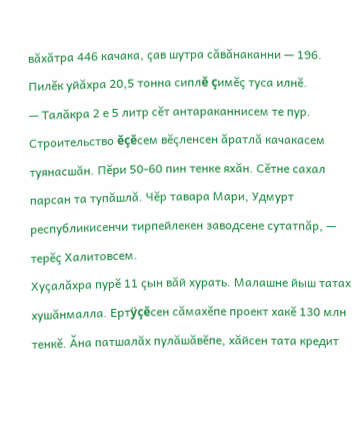вăхăтра 446 качака, çав шутра сăвăнаканни — 196. Пилĕк уйăхра 20,5 тонна сиплĕ çимĕç туса илнĕ.
— Талăкра 2 е 5 литр сĕт антараканнисем те пур. Строительство ĕçĕсем вĕçленсен ăратлă качакасем туянасшăн. Пĕри 50-60 пин тенке яхăн. Сĕтне сахал парсан та тупăшлă. Чĕр тавара Мари, Удмурт республикисенчи тирпейлекен заводсене сутатпăр, — терĕç Халитовсем.
Хуçалăхра пурĕ 11 çын вăй хурать. Малашне йыш татах хушăнмалла. Ертÿçĕсен сăмахĕпе проект хакĕ 130 млн тенкĕ. Ăна патшалăх пулăшăвĕпе, хăйсен тата кредит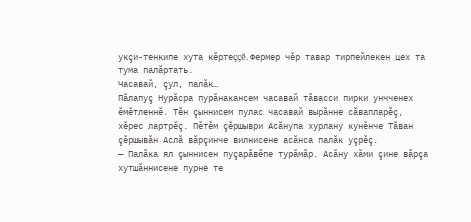укçи-тенкипе хута кĕртеççĕ. Фермер чĕр тавар тирпейлекен цех та тума палăртать.
Часавай, çул, палăк…
Пăлапуç Нурăсра пурăнакансем часавай тăвасси пирки унчченех ĕмĕтленнĕ. Тĕн çыннисем пулас часавай вырăнне сăвапларĕç, хĕрес лартрĕç. Пĕтĕм çĕршыври Асăнупа хурлану кунĕнче Тăван çĕршывăн Аслă вăрçинче вилнисене асăнса палăк уçрĕç.
— Палăка ял çыннисен пуçарăвĕпе турăмăр. Асăну хăми çине вăрçа хутшăннисене пурне те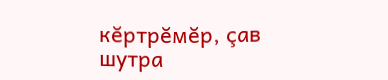кĕртрĕмĕр, çав шутра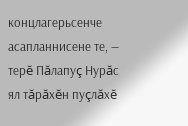концлагерьсенче асапланнисене те, — терĕ Пăлапуç Нурăс ял тăрăхĕн пуçлăхĕ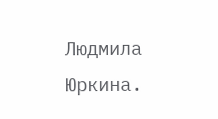Людмила Юркина.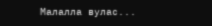Малалла вулас...